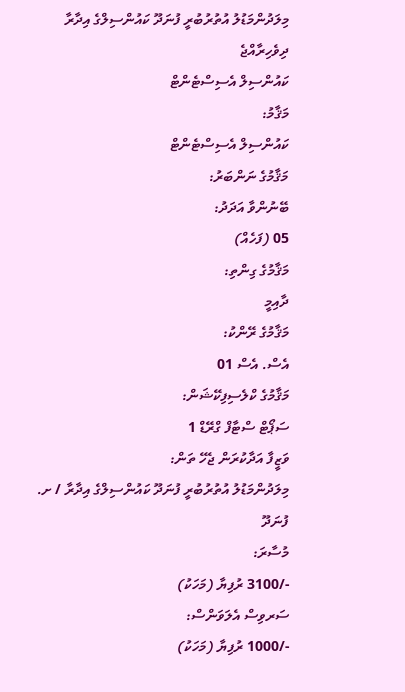މިލަދުންމަޑުލު އުތުރުބުރީ ފުނަދޫ ކައުންސިލްގެ އިދާރާ
ދިވެހިރާއްޖެ
ކައުންސިލް އެސިސްޓެންޓް
މަޤާމު:
ކައުންސިލް އެސިސްޓެންޓް
މަޤާމުގެ ނަންބަރު:
ބޭނުންވާ އަދަދު:
05 (ފަހެއް)
މަޤާމުގެ ގިންތި:
ދާއިމީ
މަޤާމުގެ ރޭންކު:
އެސް. އެސް 01
މަޤާމުގެ ކްލެސިފިކޭޝަން:
ސަޕޯޓް ސްޓާފް ގްރޭޑް 1
ވަޒީފާ އަދާކުރަން ޖެހޭ ތަން:
މިލަދުންމަޑުލު އުތުރުބުރީ ފުނަދޫ ކައުންސިލްގެ އިދާރާ / ށ. ފުނަދޫ
މުސާރަ:
-/3100 ރުފިޔާ (މަހަކު)
ސަރވިސް އެލަވަންސް:
-/1000 ރުފިޔާ (މަހަކު)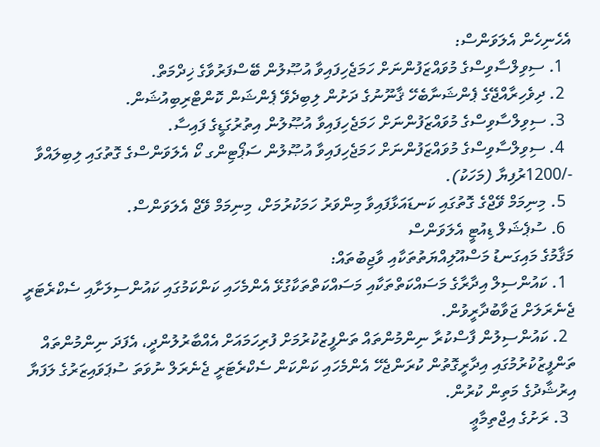އެހެނިހެން އެލަވަންސް:
  1. ސިވިލްސާވިސްގެ މުވައްޒަފުންނަށް ހަމަޖެހިފައިވާ އުޞޫލުން ބޭސްފަރުވާގެ ޚިދްމަތް.
  2. ދިވެހިރާއްޖޭގެ ޕެންޝަނާބެހޭ ޤާނޫނުގެ ދަށުން ލިބިދެވޭ ޕެންޝަން ކޮންޓްރިބިއުޝަން.
  3. ސިވިލްސާވިސްގެ މުވައްޒަފުންނަށް ހަމަޖެހިފައިވާ އުޞޫލުން އިތުރުގަޑީގެ ފައިސާ.
  4. ސިވިލްސާވިސްގެ މުވައްޒަފުންނަށް ހަމަޖެހިފައިވާ އުޞޫލުން ސަޕޯޓިންގ ކޯ އެލަވަންސްގެ ގޮތުގައި ލިބިލައްވާ -/1200ރުފިޔާ (މަހަކު).
  5. މިނިމަމް ވޭޖްގެ ގޮތުގައި ކަނޑައަޅާފައިވާ މިންވަރު ހަމަކުރުމަށް، މިނިމަމް ވޭޖް އެލަވަންސް.
  6. ސުޕެޝަލް ޑިއުޓީ އެލަވަންސް
މަޤާމުގެ މައިގަނޑު މަސްއޫލިއްޔަތުތަކާއި ވާޖިބުތައް:
  1. ކައުންސިލް އިދާރާގެ މަސައްކަތްތަކާއި މަސައްކަތްތަކާގުޅޭ އެންމެހައި ކަންކަމުގައި ކައުންސިލަށާއި ސެކްރެޓަރީ ޖެނެރަލަށް ޖަވާބުދާރީވުން.
  2. ކައުންސިލުން ފާސްކުރާ ނިންމުންތައް ތަންފީޒުކުރުމަށް ފުރިހަމައަށް އެއްބާރުލުންދީ، އެފަދަ ނިންމުންތައް ތަންފީޒުކުރުމުގައި އިދާރީގޮތުން ކުރަންޖެހޭ އެންމެހައި ކަންކަން ސެކްރެޓަރީ ޖެނެރަލް ނުވަތަ ސުޕަވައިޒަރުގެ ލަފަޔާ އިރުޝާދުގެ މަތިން ކުރުން.
  3. ރަށުގެ އިޖްތިމާޢީ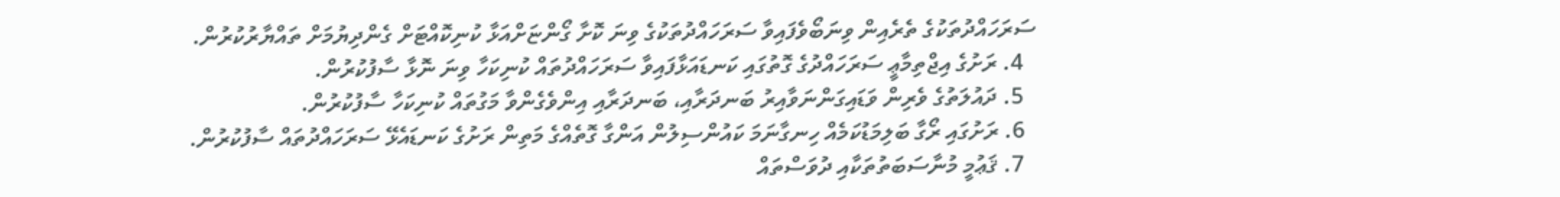ސަރަހައްދުތަކުގެ ތެރެއިން ވިނަބޯވެފައިވާ ސަރަހައްދުތަކުގެ ވިނަ ކޮށާ ގޯންޏަށްއަޅާ ކުނިކޮއްޓަށް ގެންދިޔުމަށް ތައްޔާރުކުރުން.
  4. ރަށުގެ އިޖްތިމާޢީ ސަރަހައްދުގެ ގޮތުގައި ކަނޑައަޅާފައިވާ ސަރަހައްދުތައް ކުނިކަހާ ވިނަ ނޮޅާ ސާފުކުރުން.
  5. ދައުލަތުގެ ވެރިން ވަޑައިގަންނަވާއިރު ބަނދަރާއި، ބަނދަރާއި އިންވެގެންވާ މަގުތައް ކުނިކަހާ ސާފުކުރުން.
  6. ރަށުގައި ރޯގާ ބަލިމަޑުކަމެއް ހިނގާނަމަ ކައުންސިލުން އަންގާ ގޮތެއްގެ މަތިން ރަށުގެ ކަނޑައެޅޭ ސަރަހައްދުތައް ސާފުކުރުން.
  7. ޤަޢުމީ މުނާސަބަތުތަކާއި ދުވަސްތައް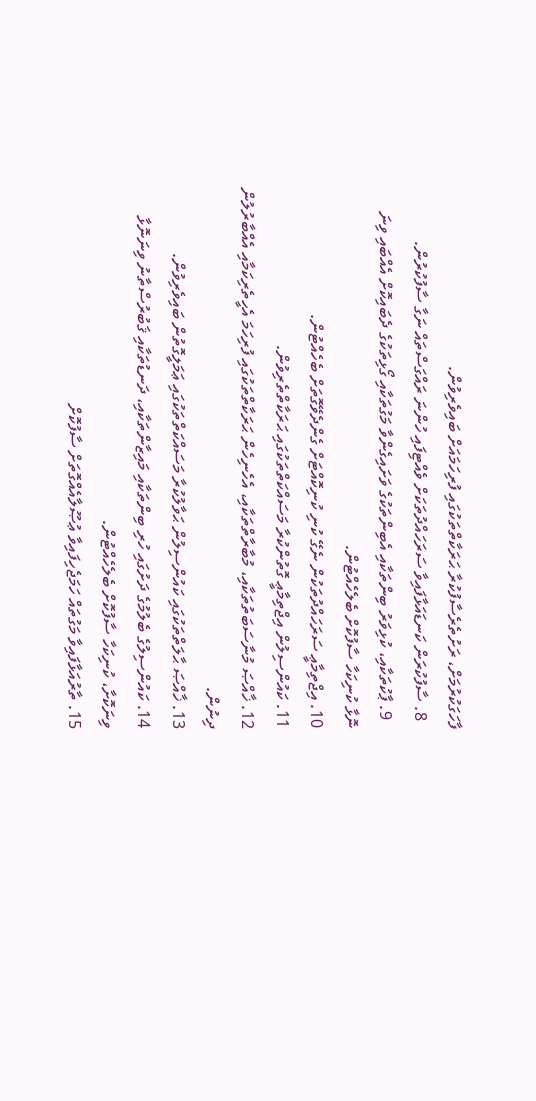ފާހަގަކުރުމަށް، ރަށުތެރެސާފުކުރާ ޙަރަކާތްތަކުގައި ފުރިހަމައަށް ބައިވެރިވުން.
  8. ސާފުކުރަން ކަނޑައަޅާފައިވާ ސަރަހައްދުތަކަށް ވެއްޓިފައި ހުންނަ ރައްގަސްތައް ނަގާ ސާފުކުރުން.
  9. ޕާކުތަކާއި، ކުޅިވަރު ބިންތަކާއި އެބިންތަކުގެ ވަށައިގެންވާ މަގުތަކާއި ގޯޅިތަކުގެ ދެބައިކޮށް އެއްބައި ވިނަ ނޮޅާ ކުނިކަހާ ސާފުކޮށް ބެލެހެއްޓުން.
10. އިޖްތިމާޢީ ސަރަހައްދުތަކުން ނެގޭ ކުނި ކުނިކޮއްޓަށް ގެންދެވޭގޮތަށް ބެހެއްޓުން.
11. ކައުންސިލުން އިޖްތިމާޢީ ގޮތުންކުރާ މަސައްކަތްތަކުގައި ޙަރަކާތްތެރިވުން.
12. ޚާއްޞަ މުނާސަބަތުތަކާއި، މުބާރާތްތަކާއި، އެހެނިހެން ޙަރަކާތްތަކުގައި ފުރިހަމަ އެހީތެރިކަމާއި އެއްބާރުލުން ދިނުން.
13. ޚާއްޞަ ޙާލަތްތަކުގައި ކައުންސިލުން ޙަވާލުކުރާ މަސައްކަތްތަކުގައި ޢަމަލީގޮތުން ބައިވެރިވުން.
14. ކައުންސިލުގެ ބެލުމުގެ ދަށުގައި ހުރި ބިންތަކާއި މައިޒާންތަކާއި، ދަނޑުތަކާއި ޤަބުރުސްތާނު ވިނަނޮޅާ ވިނަކޮށާ، ކުނިކަހާ ސާފުކޮށް ބެލެހެއްޓުން.
15. ތާރުއަޅާފައިވާ މަގުތައް ހަމަޖެހިފައިވާ ޢުޞޫލާއެއްގޮތަށް ސާފުކޮށް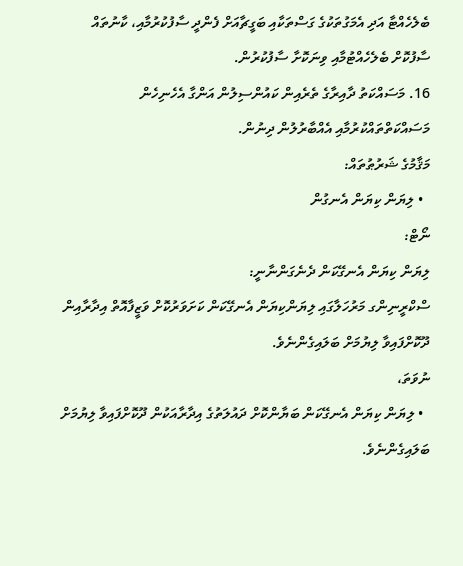ބެލެހެއްޓާ އަދި އެމަގުތަކުގެ ގަސްތަކާއި ބަގީޗާއަށް ފެންދީ ސާފުކުރުމާއި، ކާނުތައް ސާފުކޮށް ބެލެހެއްޓުމާއި ވިނަކޮށާ ސާފުކުރުން.
16. މަސައްކަތު ދާއިރާގެ ތެރެއިން ކައުންސިލުން އަންގާ އެހެނިހެން މަސައްކަތްތައްކުރުމާއި އެއްބާރުލުން ދިނުން.
މަޤާމުގެ ޝަރުޠުތައް:
  • ލިޔަން ކިޔަން އެނގުން
ނޯޓް:
ލިޔަން ކިޔަން އެނގޭކަން ދެނެގަންނާނީ:
ސްކްރީނިންގ މަރުހަލާގައި ލިޔަންކިޔަން އެނގޭކަން ކަށަވަރުކޮށް ވަޒީފާއޮތް އިދާރާއިން ދޫކޮށްފައިވާ ލިޔުމަށް ބަލައިގެންނެވެ.
ނުވަތަ،
  • ލިޔަން ކިޔަން އެނގޭކަން ބަޔާންކޮށް ދައުލަތުގެ އިދާރާއަކުން ދޫކޮށްފައިވާ ލިޔުމަށް ބަލައިގެންނެވެ.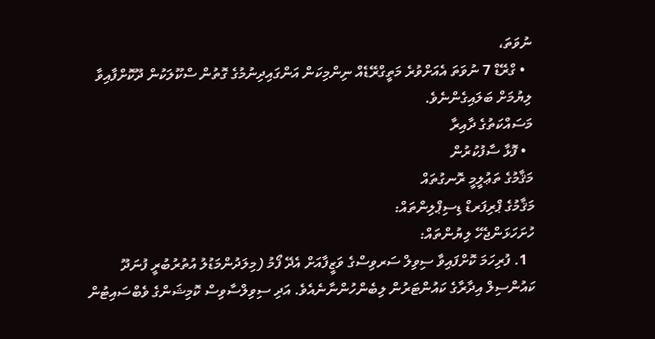ނުވަތަ،
  • ގްރޭޑް 7 ނުވަތަ އެއަށްވުރެ މަތީގްރޭޑެއް ނިންމިކަން އަންގައިދިނުމުގެ ގޮތުން ސްކޫލަކުން ދޫކޮށްފާއިވާ ލިޔުމަށް ބަލައިގެންނެވެ.
މަސައްކަތުގެ ދާއިރާ
  • ފޮޅާ ސާފުކުރުން
މަޤާމުގެ ތަޢުލީމީ ރޮނގުތައް
މަޤާމުގެ ޕްރިފަރޑް ޑިސިޕްލިންތައް:
ހުށަހަޅަންޖެހޭ ލިޔުންތައް:
  1. ފުރިހަމަ ކޮށްފައިވާ ސިވިލް ސަރވިސްގެ ވަޒީފާއަށް އެދޭ ފޯމު (މިލަދުންމަޑުލު އުތުރުބުރީ ފުނަދޫ ކައުންސިލް އިދާރާގެ ކައުންޓަރުން ލިބެންހުންނާނެއެވެ. އަދި ސިވިލްސާވިސް ކޮމިޝަންގެ ވެބްސައިޓުން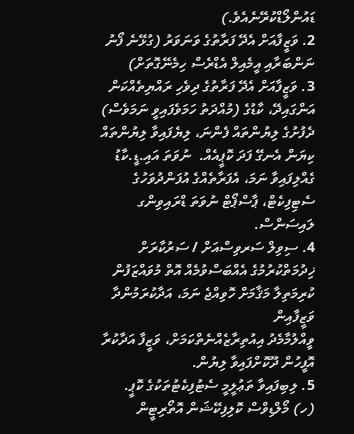ޑައުންލޯޑްކުރޭނެއެވެ.)
2. ވަޒީފާއަށް އެދޭ ފަރާތުގެ ވަނަވަރު (ގުޅޭނެ ފޯނު ނަންބަރާއި އީމެއިލް އެޑްރެސް ހިމެނޭގޮތަށް)
3. ވަޒީފާއަށް އެދޭ ފަރާތުގެ ދިވެހި ރައްޔިތެއްކަން އަންގައިދޭ، ކާޑުގެ (މުއްދަތު ހަމަވެފައިވީ ނަމަވެސް) ދެފުށުގެ ލިޔުންތައް ފެންނަ، ލިޔެފައިވާ ލިޔުންތައް ކިޔަން އެނގޭ ފަދަ ކޮޕީއެއް.  ނުވަތަ އައި.ޑީ.ކާޑު ގެއްލިފައިވާ ނަމަ، އެފަރާތެއްގެ އުފަންދުވަހުގެ ސެޓިފިކެޓް، ޕާސްޕޯޓް ނުވަތަ ޑްރައިވިންގ ލައިސަންސް.
4. ސިވިލް ސަރވިސްއަށް / ސަރުކާރަށް ޚިދުމަތްކުރުމުގެ އެއްބަސްވުމެއް އޮތް މުވައްޒަފުން ކުރިމަތިލާ މަޤާމަށް ހޮވިއްޖެ ނަމަ، އަދާކުރަމުންދާ ވަޒީފާއިން
ވީއްލުމާމެދު އިއުތިރާޒެއްނެތްކަމަށް، ވަޒީފާ އަދާކުރާ އޮފީހުން ދޫކޮށްފައިވާ ލިޔުން.
5. ލިބިފައިވާ ތަޢުލީމީ ސެޓުފިކެޓުތަކުގެ ކޮޕީ.
(ހ) މޯލްޑިވްސް ކޮލިފިކޭޝަން އޮތޯރިޓީން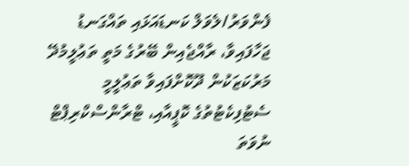ފެންވަރު/ލެވަލް ކަނޑައަޅައި ތައްގަނޑު ޖަހާފައިވާ، ރާއްޖެއިން ބޭރުގެ މަތީ ތަޢުލީމުދޭ މަރުކަޒަކުން ދޫކޮށްފައިވާ ތަޢުލީމީ ސެޓުފިކެޓުތުގެ ކޮޕީއާއި، ޓްރާންސްކްރިޕްޓް ނުވަތަ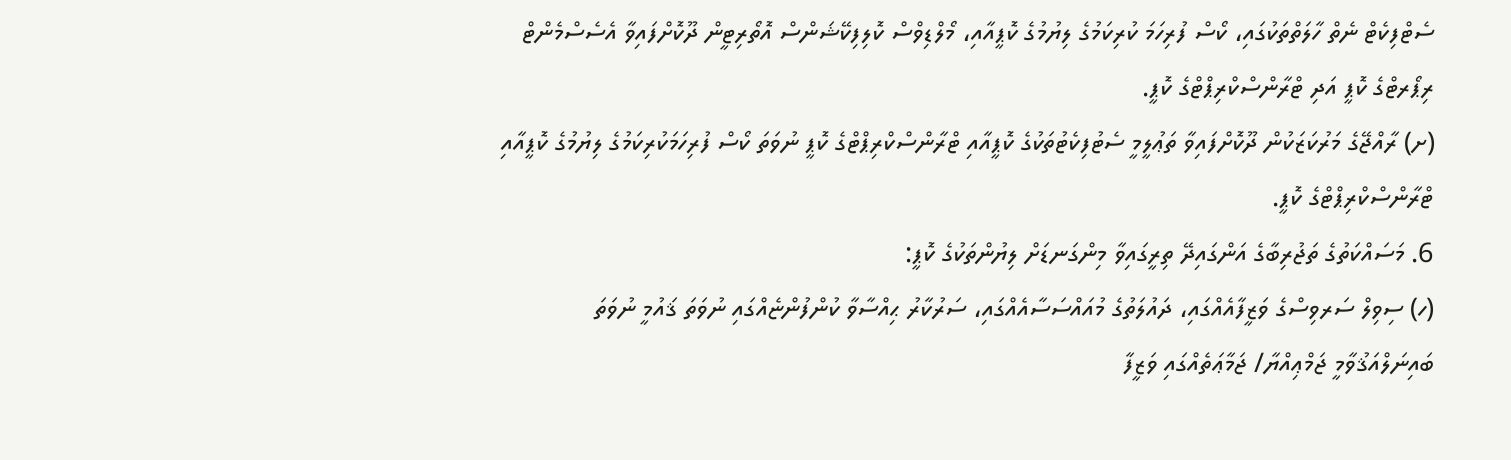ސެޓްފިކެޓް ނެތް ހާލަތްތަކުގައި، ކޯސް ފުރިހަމަ ކުރިކަމުގެ ލިޔުމުގެ ކޮޕީއާއި، މޯލްޑިވްސް ކޮލިފިކޭޝަންސް އޮތޯރިޓީން ދޫކޮށްފައިވާ އެސެސްމެންޓް ރިޕޯރޓްގެ ކޮޕީ އަދި ޓްރާންސްކްރިޕްޓްގެ ކޮޕީ.
(ށ) ރާއްޖޭގެ މަރުކަޒަކުން ދޫކޮށްފައިވާ ތަޢުލީމީ ސެޓުފިކެޓުތަކުގެ ކޮޕީއާއި ޓްރާންސްކްރިޕްޓްގެ ކޮޕީ ނުވަތަ ކޯސް ފުރިހަމަކުރިކަމުގެ ލިޔުމުގެ ކޮޕީއާއި ޓްރާންސްކްރިޕްޓްގެ ކޮޕީ.
6. މަސައްކަތުގެ ތަޖުރިބާގެ އަންގައިދޭ ތިރީގައިވާ މިންގަނޑަށް ލިޔުންތަކުގެ ކޮޕީ:
(ހ) ސިވިލް ސަރވިސްގެ ވަޒީފާއެއްގައި، ދައުލަތުގެ މުއައްސަސާއެއްގައި، ސަރުކާރު ޙިއްސާވާ ކުންފުންޏެއްގައި ނުވަތަ ޤައުމީ ނުވަތަ ބައިނަލްއަޤުވާމީ ޖަމްޢިއްޔާ/ ޖަމާޢަތެއްގައި ވަޒީފާ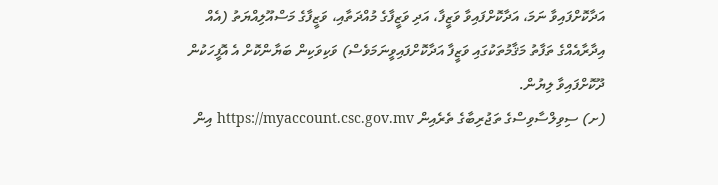އަދާކޮށްފައިވާ ނަމަ، އަދާކޮށްފައިވާ ވަޒީފާ، އަދި ވަޒީފާގެ މުއްދަތާއި، ވަޒީފާގެ މަސްއޫލިއްޔަތު (އެއް އިދާރާއެއްގެ ތަފާތު މަޤާމުތަކުގައި ވަޒީފާ އަދާކޮށްފައިވީނަމަވެސް) ވަކިވަކިން ބަޔާންކޮށް އެ އޮފީހަކުން ދޫކޮށްފައިވާ ލިޔުން.
(ށ) ސިވިލްސާވިސްގެ ތަޖުރިބާގެ ތެރެއިން https://myaccount.csc.gov.mv އިން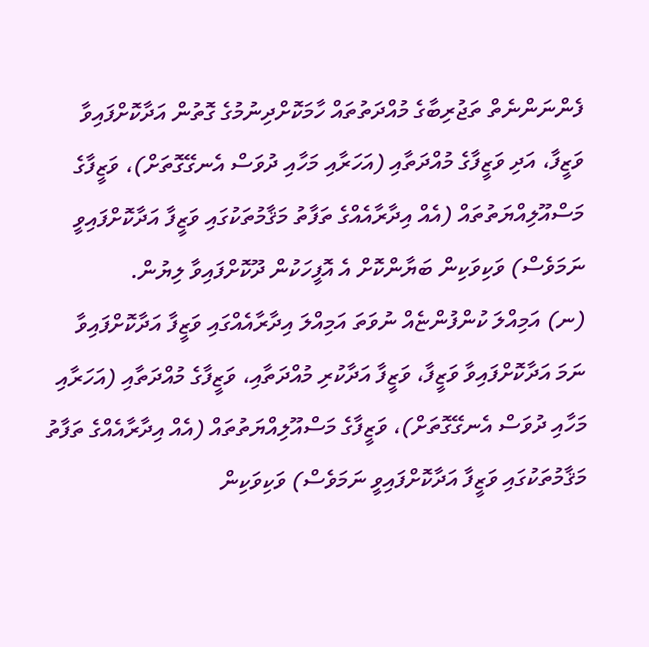ފެންނަންނެތް ތަޖުރިބާގެ މުއްދަތުތައް ހާމަކޮށްދިނުމުގެ ގޮތުން އަދާކޮށްފައިވާ ވަޒީފާ، އަދި ވަޒީފާގެ މުއްދަތާއި (އަހަރާއި މަހާއި ދުވަސް އެނގޭގޮތަށް)، ވަޒީފާގެ މަސްއޫލިއްޔަތުތައް (އެއް އިދާރާއެއްގެ ތަފާތު މަޤާމުތަކުގައި ވަޒީފާ އަދާކޮށްފައިވީ ނަމަވެސް) ވަކިވަކިން ބަޔާންކޮށް އެ އޮފީހަކުން ދޫކޮށްފައިވާ ލިޔުން.
(ނ) އަމިއްލަ ކުންފުންޏެއް ނުވަތަ އަމިއްލަ އިދާރާއެއްގައި ވަޒީފާ އަދާކޮށްފައިވާ ނަމަ އަދާކޮށްފައިވާ ވަޒީފާ، ވަޒީފާ އަދާކުރި މުއްދަތާއި، ވަޒީފާގެ މުއްދަތާއި (އަހަރާއި މަހާއި ދުވަސް އެނގޭގޮތަށް)، ވަޒީފާގެ މަސްއޫލިއްޔަތުތައް (އެއް އިދާރާއެއްގެ ތަފާތު މަޤާމުތަކުގައި ވަޒީފާ އަދާކޮށްފައިވީ ނަމަވެސް) ވަކިވަކިން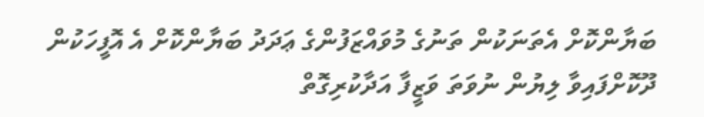ބަޔާންކޮށް އެތަނަކުން ތަނުގެ މުވައްޒަފުންގެ ޢަދަދު ބަޔާންކޮށް އެ އޮފީހަކުން ދޫކޮށްފައިވާ ލިޔުން ނުވަތަ ވަޒީފާ އަދާކުރިގޮތް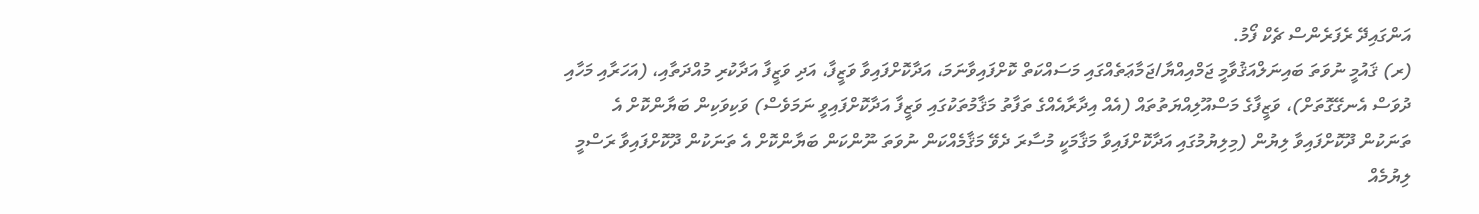އަންގައިދޭ ރެފަރެންސް ޗެކް ފޯމު.
(ރ) ޤައުމީ ނުވަތަ ބައިނަލްއަޤުވާމީ ޖަމްއިއްޔާ/ޖަމާޢަތެއްގައި މަސައްކަތް ކޮށްފައިވާނަމަ، އަދާކޮށްފައިވާ ވަޒީފާ، އަދި ވަޒީފާ އަދާކުރި މުއްދަތާއި، (އަހަރާއި މަހާއި ދުވަސް އެނގޭގޮތަށް)، ވަޒީފާގެ މަސްއޫލިއްޔަތުތައް (އެއް އިދާރާއެއްގެ ތަފާތު މަޤާމުތަކުގައި ވަޒީފާ އަދާކޮށްފައިވީ ނަމަވެސް) ވަކިވަކިން ބަޔާންކޮށް އެ ތަނަކުން ދޫކޮށްފައިވާ ލިޔުން (މިލިޔުމުގައި އަދާކޮށްފައިވާ މަޤާމަކީ މުސާރަ ދެވޭ މަޤާމެއްކަން ނުވަތަ ނޫންކަން ބަޔާންކޮށް އެ ތަނަކުން ދޫކޮށްފައިވާ ރަސްމީ ލިޔުމެއް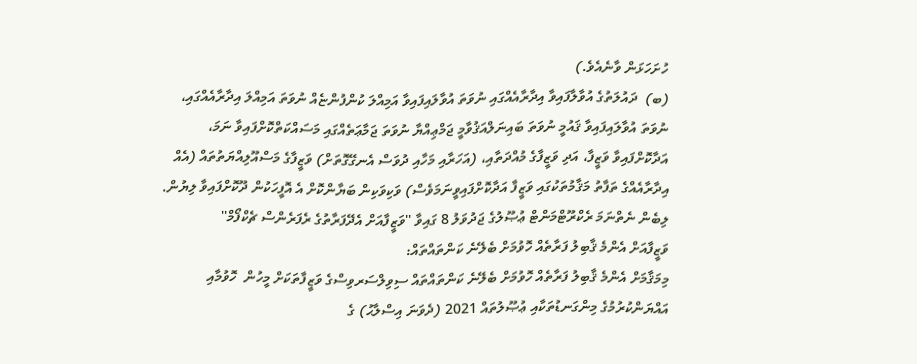ހުށަހަޅަން ވާނެއެވެ.)
(ބ)  ދައުލަތުގެ އުވާލާފައިވާ އިދާރާއެއްގައި ނުވަތަ އުވާލައިފައިވާ އަމިއްލަ ކުންފުންޏެއް ނުވަތަ އަމިއްލަ އިދާރާއެއްގައި، ނުވަތަ އުވާލައިފައިވާ ޤައުމީ ނުވަތަ ބައިނަލްއަޤުވާމީ ޖަމްޢިއްޔާ ނުވަތަ ޖަމާޢަތެއްގައި މަސައްކަތްކޮށްފައިވާ ނަމަ، އަދާކޮށްފައިވާ ވަޒީފާ، އަދި ވަޒީފާގެ މުއްދަތާއި، (އަހަރާއި މަހާއި ދުވަސް އެނގޭގޮތަށް) ވަޒީފާގެ މަސްއޫލިއްޔަތުތައް (އެއް އިދާރާއެއްގެ ތަފާތު މަޤާމުތަކުގައި ވަޒީފާ އަދާކޮށްފައިވީނަމަވެސް) ވަކިވަކިން ބަޔާންކޮށް އެ އޮފީހަކުން ދޫކޮށްފައިވާ ލިޔުން. ލިބެން ނެތްނަމަ ރެކްރޫޓްމަންޓް ޢުޞޫލުގެ ޖަދުވަލު 8 ގައިވާ ''ވަޒީފާއަށް އެދޭފަރާތުގެ ރެފަރެންސް ޗެކްފޯމް''
ވަޒީފާއަށް އެންމެ ޤާބިލު ފަރާތެއް ހޮވުމަށް ބެލޭނެ ކަންތައްތައް:
މިމަޤާމަށް އެންމެ ޤާބިލު ފަރާތެއް ހޮވުމަށް ބެލޭނެ ކަންތައްތައް ސިވިލްސަރވިސްގެ ވަޒީފާތަކަށް މީހުން  ހޮވުމާއި އައްޔަންކުރުމުގެ މިންގަނޑުތަކާއި ޢުޞޫލުތައް 2021 (ދެވަނަ އިސްލާޙު) ގެ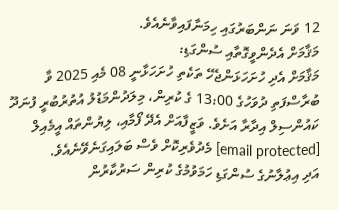12 ވަނަ ނަންބަރުގައި ހިމަނާފައިވާނެއެވެ.
މަޤާމަށް އެދެންވީގޮތާއި ސުންގަޑި:
މަޤާމަށް އެދި ހުށަހަޅަންޖެހޭ ތަކެތި ހުށަހަޅާނީ 08 މެއި 2025 ވާ ބުރާސްފަތި ދުވަހުގެ 13:00 ގެ ކުރިން، މިލަދުންމަޑުލު އުތުރުބުރީ ފުނަދޫ ކައުންސިލް އިދާރާ އަށެވެ. ވަޒީފާއަށް އެދޭ ފޯމާއި، ލިޔުންތައް އީމެއިލް  [email protected] މެދުވެރިކޮށް ވެސް ބަލައިގަނެވޭނެއެވެ.
އަދި އިޢުލާނުގެ ސުންގަޑި ހަމަވުމުގެ ކުރިން ސަރުކާރުން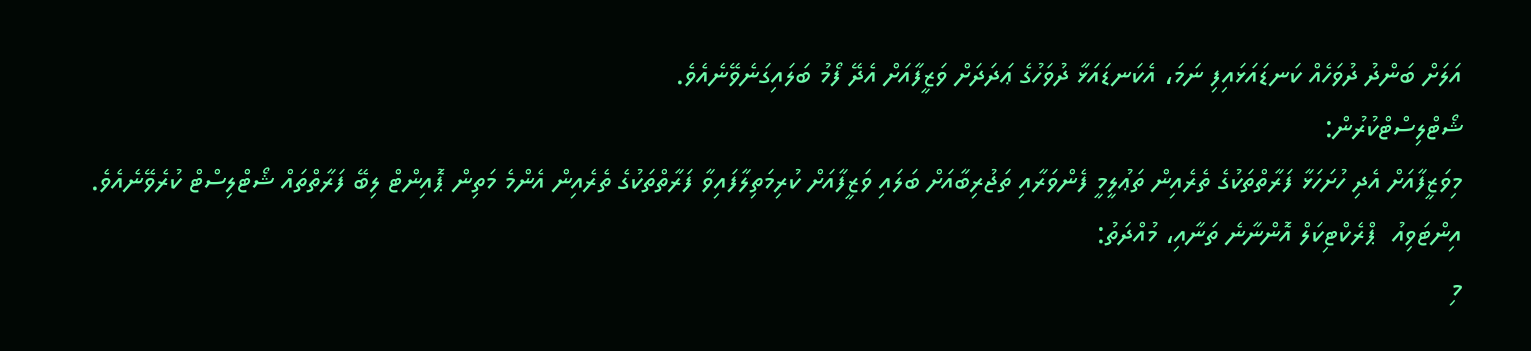އަލަށް ބަންދު ދުވަހެއް ކަނޑައަޅައިފި ނަމަ، އެކަނޑައަޅާ ދުވަހުގެ ޢަދަދަށް ވަޒީފާއަށް އެދޭ ފޯމު ބަލައިގަނެވޭނެއެވެ.
ޝޯޓްލިސްޓްކުރުން:
މިވަޒީފާއަށް އެދި ހުށަހަޅާ ފަރާތްތަކުގެ ތެރެއިން ތަޢުލީމީ ފެންވަރާއި ތަޖުރިބާއަށް ބަލައި ވަޒީފާއަށް ކުރިމަތިލާފައިވާ ފަރާތްތަކުގެ ތެރެއިން އެންމެ މަތިން ޕޮއިންޓް ލިބޭ ފަރާތްތައް ޝޯޓްލިސްޓް ކުރެވޭނެއެވެ.
އިންޓަވިއު  ޕްރެކްޓިކަލް އޮންނާނެ ތަނާއި، މުއްދަތު:
މި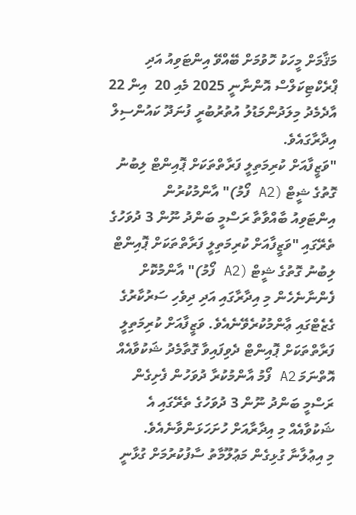މަޤާމަށް މީހަކު ހޮވުމަށް ބޭއްވޭ އިންޓަވިއު އަދި ޕްރެކްޓިކަލްސް އޮންނާނީ 2025 މެއި 20  އިން 22 އާދެމެދު މިލަދުންމަޑުލު އުތުރުބުރީ ފުނަދޫ ކައުންސިލް އިދާރާގައެވެ.
"ވަޒީފާއަށް ކުރިމަތިލީ ފަރާތްތަކަށް ޕޮއިންޓް ލިބުނު ގޮތުގެ ޝީޓް (A2 ފޯމު)" އާންމުކުރުން
އިންޓަވިއު ބާއްވާތާ ރަސްމީ ބަންދު ނޫން 3 ދުވަހުގެ ތެރޭގައި "ވަޒީފާއަށް ކުރިމަތިލީ ފަރާތްތަކަށް ޕޮއިންޓް ލިބުނު ގޮތުގެ ޝީޓް (A2 ފޯމު)" އާންމުކޮށް ފެންނާނެހެން މި އިދާރާގައި އަދި ދިވެހި ސަރުކާރުގެ ގެޒެޓްގައި ޢާންމުކުރެވޭނެއެވެ. ވަޒީފާއަށް ކުރިމަތިލީ ފަރާތްތަކަށް ޕޮއިންޓް ދެވިފައިވާ ގޮތާމެދު ޝަކުވާއެއް އޮތްނަމަ A2 ފޯމު އާންމުކުރާ ދުވަހުން ފެށިގެން ރަސްމީ ބަންދު ނޫން 3 ދުވަހުގެ ތެރޭގައި އެ ޝަކުވާއެއް މި އިދާރާއަށް ހުށަހަޅަންވާނެއެވެ.
މި އިޢުލާނާ ގުޅިގެން މަޢުލޫމާތު ސާފުކުރުމަށް ގުޅާނީ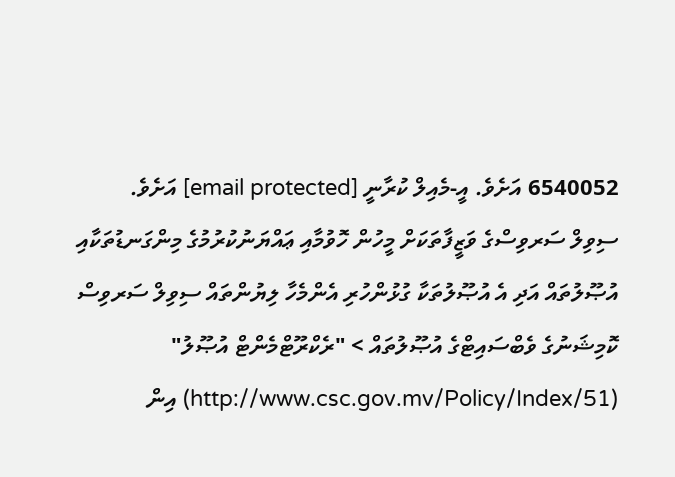6540052 އަށެވެ. އީ-މެއިލް ކުރާނީ [email protected] އަށެވެ.
ސިވިލް ސަރވިސްގެ ވަޒީފާތަކަށް މީހުން ހޮވުމާއި ޢައްޔަނުކުރުމުގެ މިންގަނޑުތަކާއި އުޞޫލުތައް އަދި އެ އުޞޫލުތަކާ ގުޅުންހުރި އެންމެހާ ލިޔުންތައް ސިވިލް ސަރވިސް ކޮމިޝަނުގެ ވެބްސައިޓްގެ އުޞޫލުތައް > "ރެކްރޫޓްމެންޓް އުޞޫލު" (http://www.csc.gov.mv/Policy/Index/51) އިން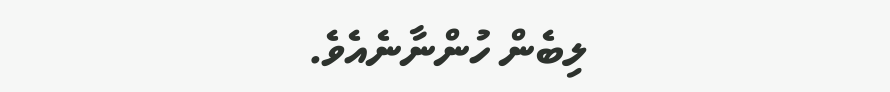ލިބެން ހުންނާނެއެވެ.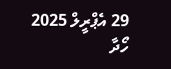29 އެޕްރީލް 2025
ހޯދާ